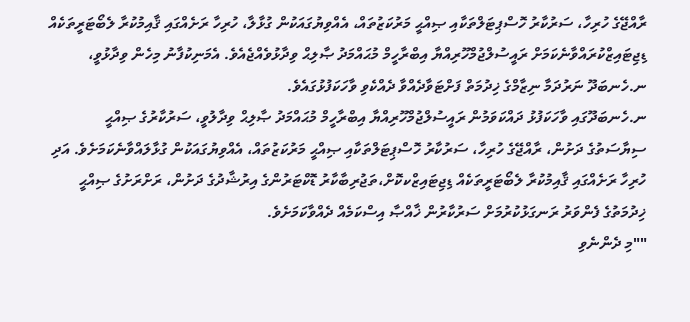ރާއްޖޭގެ ހުރިހާ، ސަރުކާރު ހޮސްޕިޓަލްތަކާއި ޞިއްޙީ މަރުކަޒުތައް، އެއްވިޔުގައަކުން ގުޅާލާ، ހުރިހާ ރަށެއްގައި ޤާއިމުކުރާ ލެބޯޓަރީތަކެއް ޑިޖިޓައިޒްކުރައްވާނެކަމަށް ރައީސުލްޖުމްހޫރިއްޔާ އިބްރާހީމް މުޙައްމަދު ޞާލިޙް ވިދާޅުވެއްޖެއެވެ. އެމަނިކުފާނު މިހެން ވިދާޅުވީ، ނ.ހެނބަދޫ ނަރުދަމާ ނިޒާމްގެ ޚިދުމަތް ފަށްޓަވާދެއްވާ ދެއްކެވި ވާހަކަފުޅުގައެވެ.
ނ.ހެނބަދޫގައި ވާހަކަފުޅު ދައްކަވަމުން ރައީސުލްޖުމްހޫރިއްޔާ އިބްރާހީމް މުޙައްމަދު ޞާލިޙް ވިދާލުވީ، ސަރުކާރުގެ ޞިއްޙީ ސިޔާސަތުގެ ދަށުން، ރާއްޖޭގެ ހުރިހާ، ސަރުކާރު ހޮސްޕިޓަލްތަކާއި ޞިއްޙީ މަރުކަޒުތައް، އެއްވިޔުގައަކުން ގުޅާލައްވާނެކަމަށެވެ. އަދި ހުރިހާ ރަށެއްގައި ޤާއިމުކުރާ ލެބޯޓަރީތަކެއް ޑިޖިޓައިޒްކކޮށް،ތަޖުރިބާކާރު ޑޮކްޓަރުންގެ އިރުޝާދުގެ ދަށުން، ރަށްރަށުގެ ޞިއްޙީ ޚިދުމަތުގެ ފެންވަރު ރަނގަޅުކުރުމަށް ސަރުކާރުން ޚާއްޞާ އިސްކަމެއް ދެއްވާކަމަށެވެ.
""މި ދެންނެވި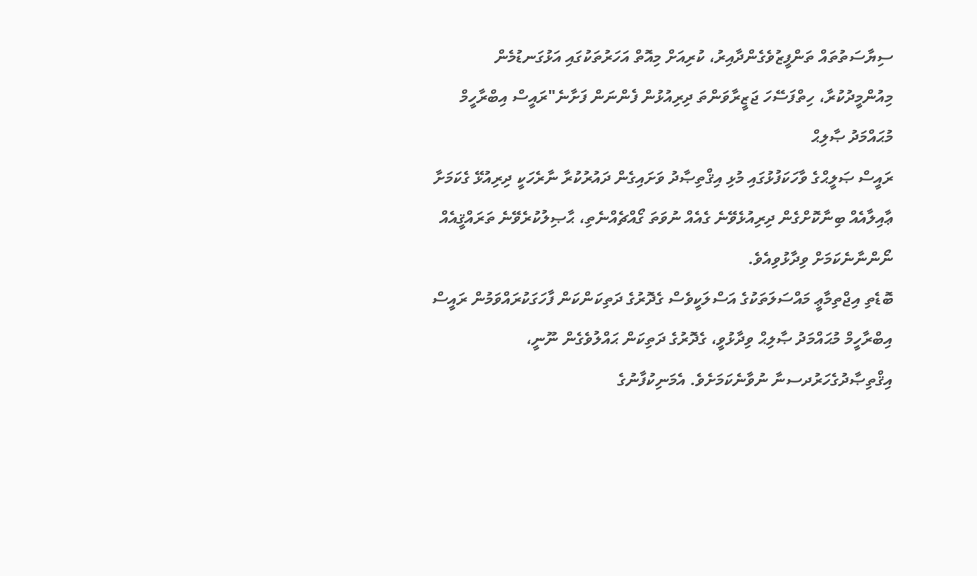ސިޔާސަތުތައް ތަންފީޒުވެގެންދާއިރު، ކުރިއަށް މިއޮތް އަހަރުތަކުގައި އަޅުގަނޑުމެން މިއުންމީދުކުރާ، ހިތްފަސޭހަ ޖަޒީރާވަންތަ ދިރިއުޅުން ފެންނަން ފަށާނެ"ރައީސް އިބްރާހީމް މުޙައްމަދު ޞާލިޙް
ރައީސް ޞަލީޙްގެ ވާހަކަފުޅުގައި މުޅި އިޤްތިޞާދު ވަށައިގެން ދައުރުކުރާ ނާރެހަކީ ދިރިއުޅޭ ގެކަމަށާ ޢާއިލާއެއް ބިނާކޮށްގެން ދިރިއުޅެވޭނެ ގެއެއް ނުވަތަ ގޯއްޗެއްނެތި، ޙާޞިލުކުރެވޭނެ ތަރައްޤީއެއް ނޯންނާނެކަމަށް ވިދާޅުވިއެވެ.
ބޮޑެތި އިޖްތިމާޢީ މައްސަލަތަކުގެ އަސްލަކީވެސް ގެދޮރުގެ ދަތިކަންކަން ފާހަގަކުރައްވަމުން ރައީސް އިބްރާހީމް މުޙައްމަދު ޞާލިޙް ވިދާޅުވީ، ގެދޮރުގެ ދަތިކަން ޙައްލުވެގެން ނޫނީ، އިޤްތިޞާދުގެހަރުދސނާ ނުވާނެކަމަށެވެ. އެމަނިކުފާނުގެ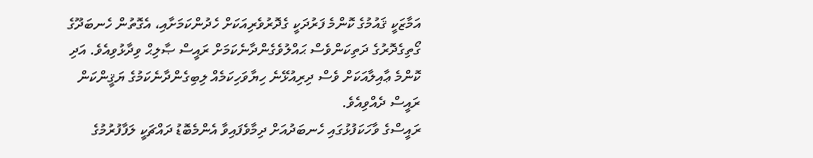އަމާޒަކީ ޤައުމުގެ ކޮންމެ ފަރުދަކީ ގެދޮރުވެރިއަކަށް ހެދުންކަމަށާއި، އެގޮތުން ހެނބަދޫގެ ގޯތިގެދޮރުގެ ދަތިކަންވެސް ޙައްލުވެގެންދާނެކަމަށް ރައީސް ޞާލިޙް ވިދާޅުވިއެވެ. އަދި ކޮންމެ ޢާއިލާއަކަށް ވެސް ދިރިއުޅޭނެ ހިޔާވަހިކަމެއް ލިބިގެންދާނެކަމުގެ ޔަޤީންކަން ރައީސް ދެއްވިއެވެ.
ރައީސްގެ ވާހަކަފުޅުގައި ހެނބަދުއަށް ދިމާވެފައިވާ އެންމެބޮޑު ދައްޗަކީ ލަފާފުރުމުގެ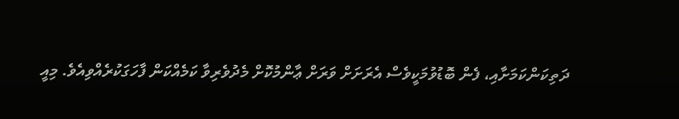ދަތިކަންކަމަށާއި، ފެން ބޮޑުވުމަކީވެސް އެރަށަށް ވަރަށް ޢާންމުކޮށް މެދުވެރިވާ ކަމެއްކަން ފާހަގަކުރެއްވިއެވެ. މިއީ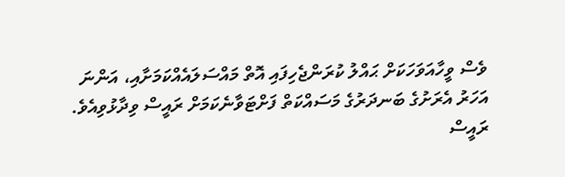ވެސް ވީހާއަވަހަކަށް ޙައްލު ކުރަންޖެހިފައި އޮތް މައްސަލައެއްކަމަށާއި، އަންނަ އަހަރު އެރަށުގެ ބަނދަރުގެ މަސައްކަތް ފަށްޓަވާނެކަމަށް ރައީސް ވިދާޅުވިއެވެ.
ރައީސް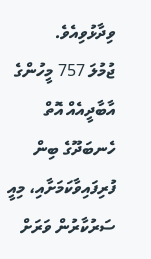ވިދާޅުވިއެވެ.
ޖުމުލަ 757 މީހުންގެ އާބާދީއެއް އޮތް ހެނބަދޫގެ ބިން ފުރިފައިވާކަމަށާއި، މިއީ ސަރުކާރުން ވަރަށް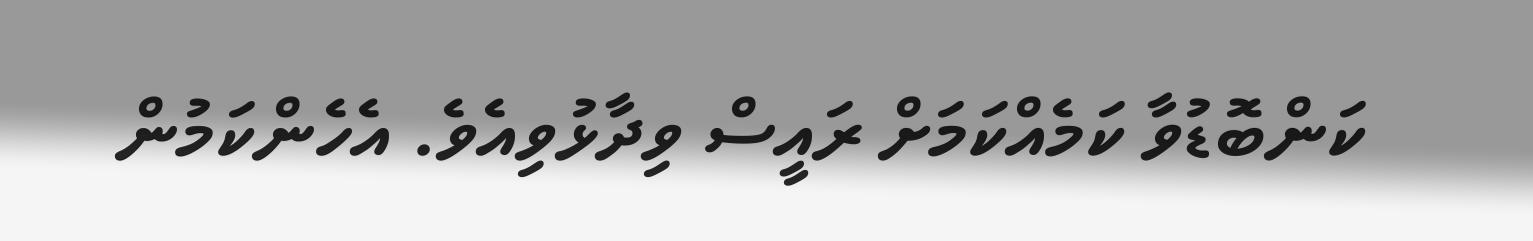ކަންބޮޑުވާ ކަމެއްކަމަށް ރައީސް ވިދާޅުވިއެވެ. އެހެންކަމުން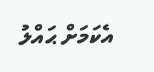އެކަމަށް ޙައްލު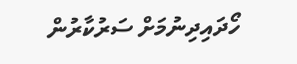ހޯދައިދިނުމަށް ސަރުކާރުން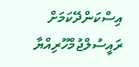އިސްކަންދޭކަމަށް ރައީސުލްޖުމްހޫރިއްޔާ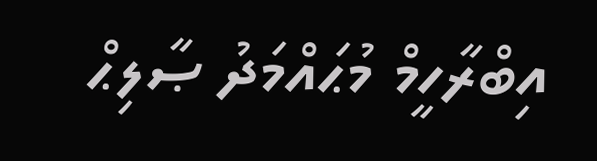އިބްރާހީމް މުޙައްމަދު ޞާލިޙް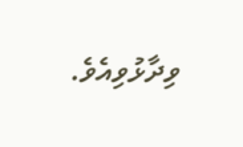ވިދާޅުވިއެވެ.